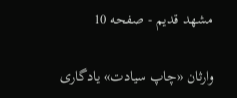مشهد قدیم - صفحه 10

وارثان «چاپ سیادت» یادگاری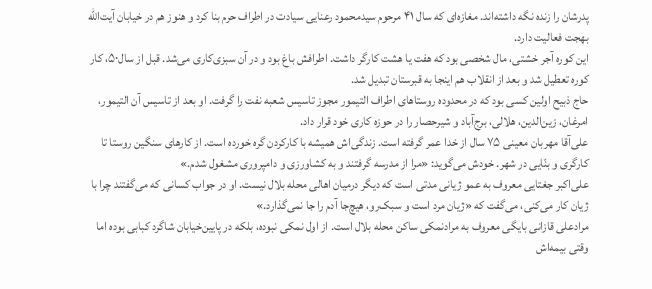پدرشان را زنده نگه داشته‌اند. مغازه‌ای که سال ۴۱ مرحوم سیدمحمود رعنایی سیادت در اطراف حرم بنا کرد و هنوز هم در خیابان آیت‌الله بهجت فعالیت دارد.
این کوره آجر خشتی، مال شخصی بود که هفت یا هشت کارگر داشت. اطرافش باغ بود و در آن سبزی‌کاری می‌شد. قبل از سال‌۵۰، کار کوره تعطیل شد و بعد از انقلاب هم اینجا به قبرستان تبدیل شد.
حاج ذبیح اولین کسی بود که در محدوده روستاهای اطراف التیمور مجوز تاسیس شعبه نفت را گرفت. او بعد از تاسیس آن التیمور، امرغان، زین‌الدین، هلالی، برج‌آباد و شیرحصار را در حوزه کاری خود قرار داد.
علی‌آقا مهربان معینی ۷۵ سال از خدا عمر گرفته است. زندگی‌اش همیشه با کارکردن گره خورده است. از کار‌های سنگین روستا تا کارگری و بنّایی در شهر. خودش می‌گوید: «مرا از مدرسه گرفتند و به کشاورزی و دامپروری مشغول شدم.»
علی‌اکبر جغتایی معروف به عمو ژیانی مدتی است که دیگر درمیان اهالی محله بلال نیست. او در جواب کسانی که می‌گفتند چرا با ژیان کار می‌کنی، می‌گفت که «ژیان مرد است و سبک‌رو، هیچ‌جا آدم را جا نمی‌گذارد.»
مرادعلی قازانی بایگی معروف به مراد‌نمکی ساکن محله بلال است. از اول نمکی نبوده، بلکه در پایین‌خیابان شاگرد کبابی بوده اما وقتی بیمه‌اش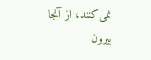نمی‌کنند، از آنجا بیرون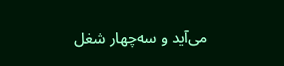می‌آید و سه‌چهار شغل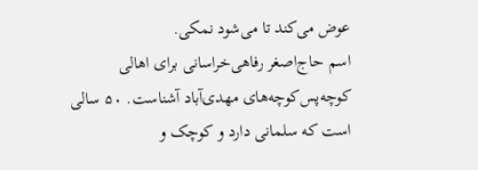عوض می‌کند تا می‌شود نمکی.
اسم حاج‌اصغر رفاهی‌خراسانی برای اهالی کوچه‌پس‌کوچه‌های مهدی‌آباد آشناست. ۵۰ سالی است که سلمانی دارد و کوچک و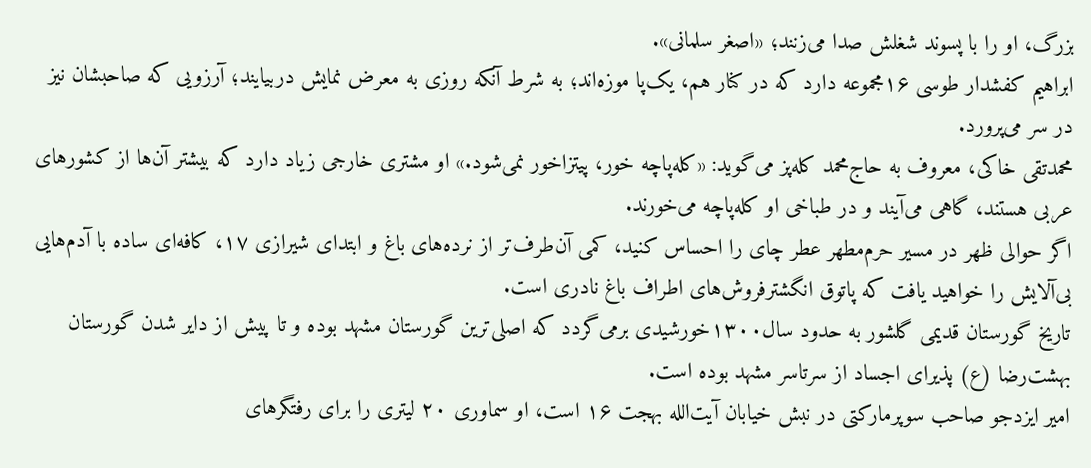بزرگ، او را با پسوند شغلش صدا می‌زنند؛ «اصغر سلمانی».
ابراهیم کفشدار طوسی ۱۶‌مجموعه دارد که در کنار هم، یک‌پا موزه‌اند؛ به شرط آنکه روزی به معرض نمایش دربیایند؛ آرزویی که صاحبشان نیز در سر می‌پرورد.
محمدتقی خاکی، معروف به حاج‌محمد کله‌پز می‌گوید: «کله‌پاچه خور، پیتزاخور نمی‌شود.» او مشتری خارجی زیاد دارد که بیشتر آن‌ها از کشور‌های عربی هستند، گاهی می‌آیند و در طباخی او کله‌پاچه می‌خورند.
اگر حوالی ظهر در مسیر حرم‌مطهر عطر چای را احساس کنید، کمی آن‌طرف‌تر از نرده‌های باغ و ابتدای شیرازی ۱۷، کافه‌ای ساده با آدم‌هایی بی‌آلایش را خواهید یافت که پاتوق انگشترفروش‌های اطراف باغ نادری است.
تاریخ گورستان قدیمی گلشور به حدود سال‌۱۳۰۰خورشیدی برمی‌گردد که اصلی‌ترین گورستان مشهد بوده و تا پیش از دایر شدن گورستان بهشت‌رضا (ع) پذیرای اجساد از سرتاسر مشهد بوده است.
امیر ایزدجو صاحب سوپرمارکتی در نبش خیابان آیت‌الله بهجت ۱۶ است، او سماوری ۲۰ لیتری را برای رفتگر‌های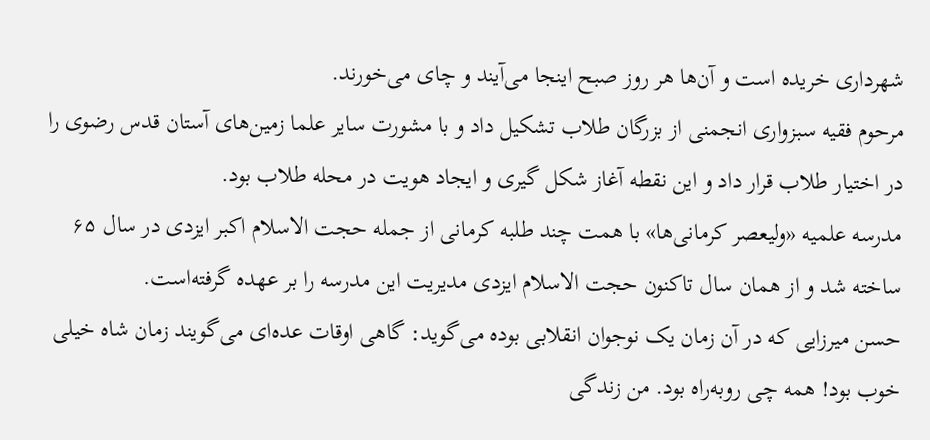شهرداری خریده‌ است و آن‌ها هر روز صبح اینجا می‌آیند و چای می‌خورند.
مرحوم فقیه سبزواری انجمنی از بزرگان طلاب تشکیل داد و با مشورت سایر علما زمین‌های آستان قدس رضوی را در اختیار طلاب قرار داد و این نقطه آغاز شکل گیری و ایجاد هویت در محله طلاب بود.
مدرسه علمیه «ولیعصر کرمانی‌ها» با همت چند طلبه کرمانی از جمله حجت الاسلام اکبر ایزدی در سال ۶۵ ساخته شد و از همان سال تاکنون حجت الاسلام ایزدی مدیریت این مدرسه را بر عهده گرفته‌است.
حسن میرزایی که در آن زمان یک نوجوان انقلابی بوده‌ می‌گوید: گاهی اوقات عده‌ای می‌گویند زمان شاه خیلی خوب بود! همه چی روبه‌راه بود. من زندگی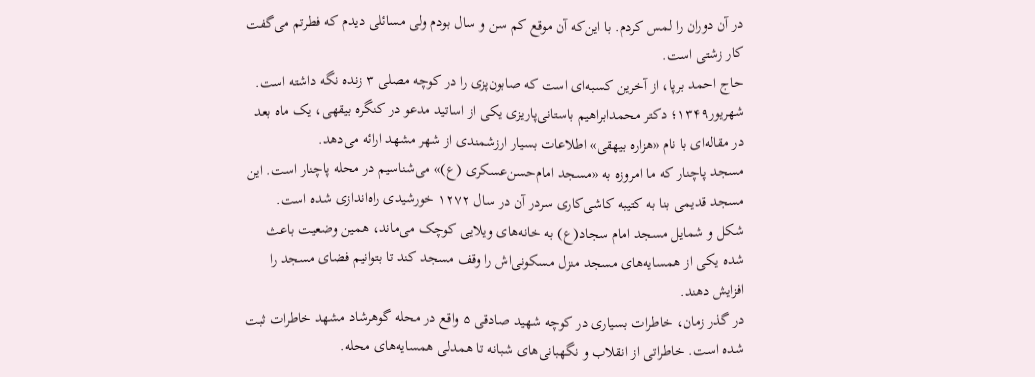در آن دوران را لمس کردم. با این‌که آن موقع کم سن و سال بودم ولی مسائلی دیدم که فطرتم می‌گفت کار زشتی است.
حاج احمد برپا، از آخرین کسبه‌ای است که صابون‌پزی را در کوچه مصلی ۳ زنده نگه داشته است.
شهریور‌۱۳۴۹‌؛ دکتر محمدابراهیم باستانی‌پاریزی یکی از اساتید مدعو در کنگره بیقهی، یک ماه بعد در مقاله‌ای با نام «هزاره بیهقی» اطلاعات بسیار ارزشمندی از شهر مشهد ارائه می‌دهد.
مسجد پاچنار که ما امروزه به «مسجد امام‌حسن‌عسکری (ع)» می‌شناسیم در محله پاچنار است. این مسجد قدیمی بنا به کتیبه کاشی‌کاری سردر آن در سال ۱۲۷۲ خورشیدی راه‌اندازی شده است.
شکل و شمایل مسجد امام سجاد(ع) به خانه‌های ویلایی کوچک می‌ماند، همین وضعیت باعث شده یکی از همسایه‌های مسجد منزل مسکونی‌اش را وقف مسجد کند تا بتوانیم فضای مسجد را افزایش دهند.
در گذر زمان، خاطرات بسیاری در کوچه شهید صادقی ۵ واقع در محله گوهرشاد مشهد خاطرات ثبت شده است. خاطراتی از انقلاب و نگهبانی‌های شبانه تا همدلی همسایه‌های محله.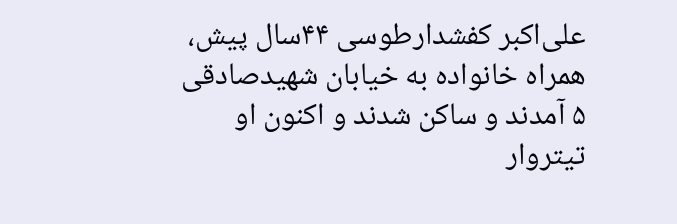علی‌اکبر کفشدار‌طوسی ۴۴‌سال پیش، همراه خانواده به خیابان شهید‌صادقی ۵ آمدند و ساکن شدند و اکنون او تیتروار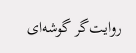روایت‌گر گوشه‌ای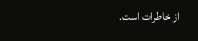از خاطرات است.